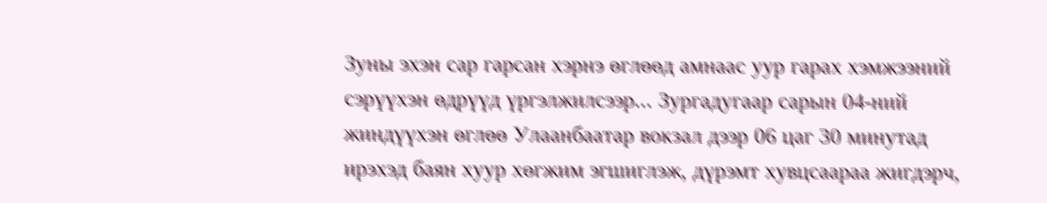Зуны эхэн сар гарсан хэрнэ өглөөд амнаас уур гарах хэмжээний сэрүүхэн өдрүүд үргэлжилсээр... Зургадугаар сарын 04-ний жиндүүхэн өглөө Улаанбаатар вокзал дээр 06 цаг 30 минутад ирэхэд баян хуур хөгжим эгшиглэж, дүрэмт хувцсаараа жигдэрч,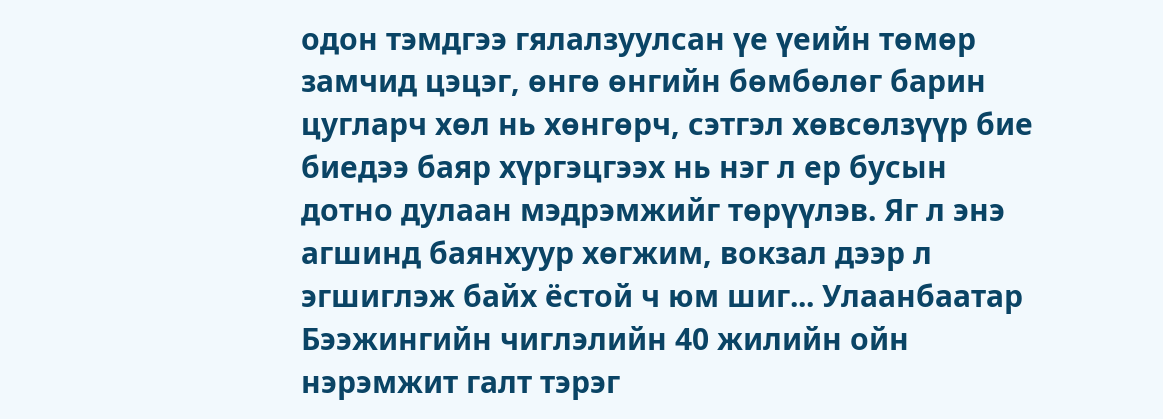одон тэмдгээ гялалзуулсан үе үеийн төмөр замчид цэцэг, өнгө өнгийн бөмбөлөг барин цугларч хөл нь хөнгөрч, сэтгэл хөвсөлзүүр бие биедээ баяр хүргэцгээх нь нэг л ер бусын дотно дулаан мэдрэмжийг төрүүлэв. Яг л энэ агшинд баянхуур хөгжим, вокзал дээр л эгшиглэж байх ёстой ч юм шиг... Улаанбаатар Бээжингийн чиглэлийн 40 жилийн ойн нэрэмжит галт тэрэг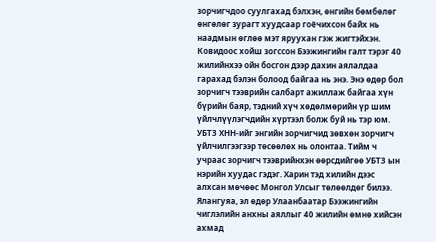зорчигчдоо суулгахад бэлхэн, өнгийн бөмбөлөг өнгөлөг зурагт хуудсаар гоёчихсон байх нь наадмын өглөө мэт яруухан гэж жигтэйхэн. Ковидоос хойш зогссон Бээжингийн галт тэрэг 40 жилийнхээ ойн босгон дээр дахин аялалдаа гарахад бэлэн болоод байгаа нь энэ. Энэ өдөр бол зорчигч тээврийн салбарт ажиллаж байгаа хүн бүрийн баяр, тэдний хүч хөдөлмөрийн үр шим үйлчлүүлэгчдийн хүртээл болж буй нь тэр юм. УБТЗ ХНН-ийг энгийн зорчигчид зөвхөн зорчигч үйлчилгээгээр төсөөлөх нь олонтаа. Тийм ч учраас зорчигч тээврийнхэн өөрсдийгөө УБТЗ ын нэрийн хуудас гэдэг. Харин тэд хилийн дээс алхсан мөчөөс Монгол Улсыг төлөөлдөг билээ. Ялангуяа, эл өдөр Улаанбаатар Бээжингийн чиглэлийн анхны аяллыг 40 жилийн өмнө хийсэн ахмад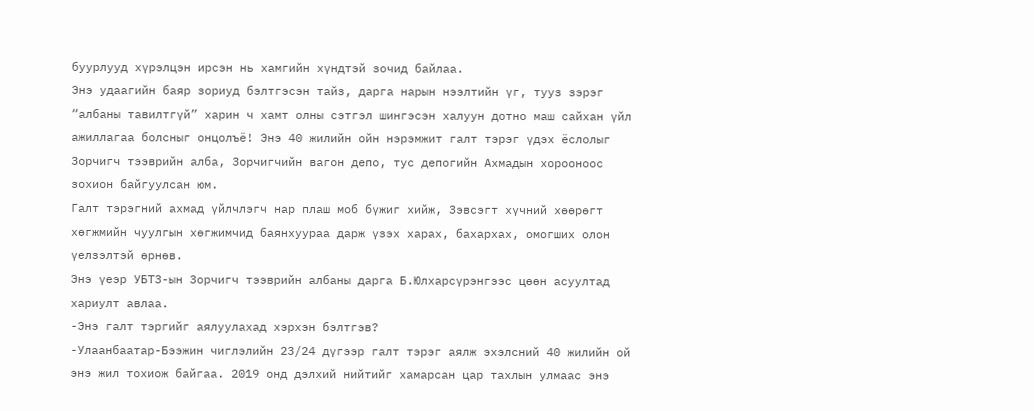буурлууд хүрэлцэн ирсэн нь хамгийн хүндтэй зочид байлаа.
Энэ удаагийн баяр зориуд бэлтгэсэн тайз, дарга нарын нээлтийн үг, тууз зэрэг “албаны тавилтгүй” харин ч хамт олны сэтгэл шингэсэн халуун дотно маш сайхан үйл ажиллагаа болсныг онцолъё! Энэ 40 жилийн ойн нэрэмжит галт тэрэг үдэх ёслолыг Зорчигч тээврийн алба, Зорчигчийн вагон депо, тус депогийн Ахмадын хорооноос зохион байгуулсан юм.
Галт тэрэгний ахмад үйлчлэгч нар плаш моб бүжиг хийж, Зэвсэгт хүчний хөөрөгт хөгжмийн чуулгын хөгжимчид баянхуураа дарж үзэх харах, бахархах, омогших олон үелзэлтэй өрнөв.
Энэ үеэр УБТЗ-ын Зорчигч тээврийн албаны дарга Б.Юлхарсүрэнгээс цөөн асуултад хариулт авлаа.
-Энэ галт тэргийг аялуулахад хэрхэн бэлтгэв?
-Улаанбаатар-Бээжин чиглэлийн 23/24 дүгээр галт тэрэг аялж эхэлсний 40 жилийн ой энэ жил тохиож байгаа. 2019 онд дэлхий нийтийг хамарсан цар тахлын улмаас энэ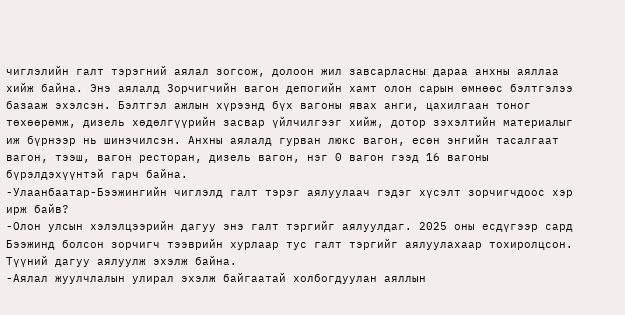чиглэлийн галт тэрэгний аялал зогсож, долоон жил завсарласны дараа анхны аяллаа хийж байна. Энэ аялалд Зорчигчийн вагон депогийн хамт олон сарын өмнөөс бэлтгэлээ базааж эхэлсэн. Бэлтгэл ажлын хүрээнд бүх вагоны явах анги, цахилгаан тоног төхөөрөмж, дизель хөдөлгүүрийн засвар үйлчилгээг хийж, дотор зэхэлтийн материалыг иж бүрнээр нь шинэчилсэн. Анхны аялалд гурван люкс вагон, есөн энгийн тасалгаат вагон, тээш, вагон ресторан, дизель вагон, нэг 0 вагон гээд 16 вагоны бүрэлдэхүүнтэй гарч байна.
-Улаанбаатар-Бээжингийн чиглэлд галт тэрэг аялуулаач гэдэг хүсэлт зорчигчдоос хэр ирж байв?
-Олон улсын хэлэлцээрийн дагуу энэ галт тэргийг аялуулдаг. 2025 оны есдүгээр сард Бээжинд болсон зорчигч тээврийн хурлаар тус галт тэргийг аялуулахаар тохиролцсон. Түүний дагуу аялуулж эхэлж байна.
-Аялал жуулчлалын улирал эхэлж байгаатай холбогдуулан аяллын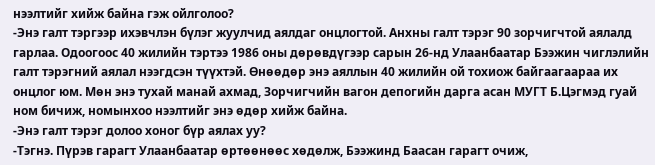нээлтийг хийж байна гэж ойлголоо?
-Энэ галт тэргээр ихэвчлэн бүлэг жуулчид аялдаг онцлогтой. Анхны галт тэрэг 90 зорчигчтой аялалд гарлаа. Одоогоос 40 жилийн тэртээ 1986 оны дөрөвдүгээр сарын 26-нд Улаанбаатар Бээжин чиглэлийн галт тэрэгний аялал нээгдсэн түүхтэй. Өнөөдөр энэ аяллын 40 жилийн ой тохиож байгаагаараа их онцлог юм. Мөн энэ тухай манай ахмад, Зорчигчийн вагон депогийн дарга асан МУГТ Б.Цэгмэд гуай ном бичиж, номынхоо нээлтийг энэ өдөр хийж байна.
-Энэ галт тэрэг долоо хоног бүр аялах уу?
-Тэгнэ. Пүрэв гарагт Улаанбаатар өртөөнөөс хөдөлж, Бээжинд Баасан гарагт очиж,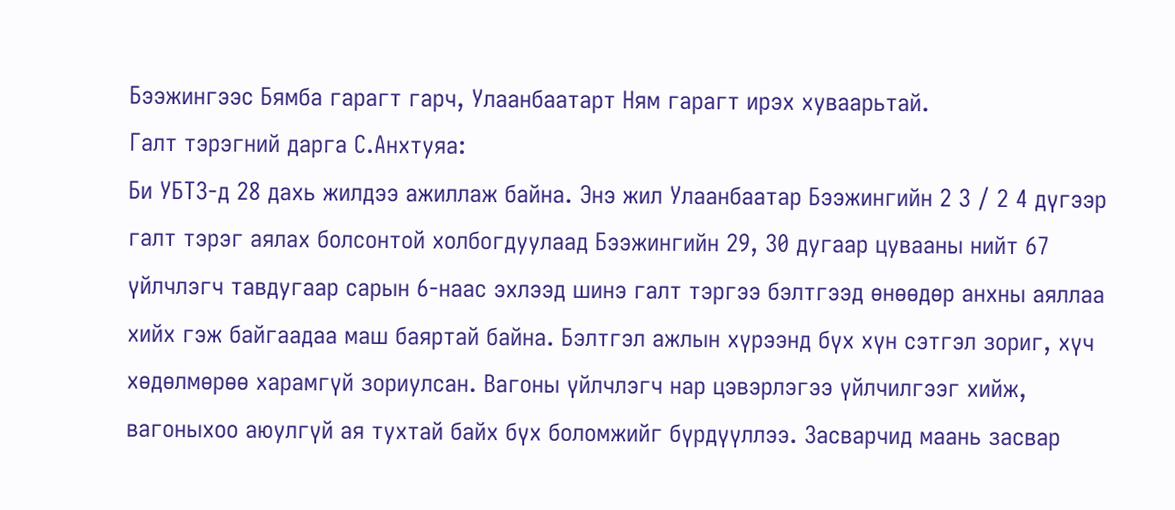Бээжингээс Бямба гарагт гарч, Улаанбаатарт Ням гарагт ирэх хуваарьтай.
Галт тэрэгний дарга С.Анхтуяа:
Би УБТЗ-д 28 дахь жилдээ ажиллаж байна. Энэ жил Улаанбаатар Бээжингийн 2 3 / 2 4 дүгээр галт тэрэг аялах болсонтой холбогдуулаад Бээжингийн 29, 30 дугаар цувааны нийт 67 үйлчлэгч тавдугаар сарын 6-наас эхлээд шинэ галт тэргээ бэлтгээд өнөөдөр анхны аяллаа хийх гэж байгаадаа маш баяртай байна. Бэлтгэл ажлын хүрээнд бүх хүн сэтгэл зориг, хүч хөдөлмөрөө харамгүй зориулсан. Вагоны үйлчлэгч нар цэвэрлэгээ үйлчилгээг хийж, вагоныхоо аюулгүй ая тухтай байх бүх боломжийг бүрдүүллээ. Засварчид маань засвар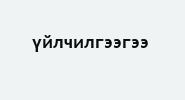үйлчилгээгээ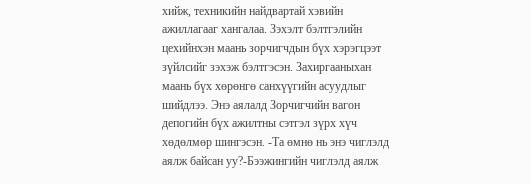хийж, техникийн найдвартай хэвийн ажиллагааг хангалаа. Зэхэлт бэлтгэлийн цехийнхэн маань зорчигчдын бүх хэрэгцээт зүйлсийг зэхэж бэлтгэсэн. Захиргааныхан маань бүх хөрөнгө санхүүгийн асуудлыг шийдлээ. Энэ аялалд Зорчигчийн вагон депогийн бүх ажилтны сэтгэл зүрх хүч хөдөлмөр шингэсэн. -Та өмнө нь энэ чиглэлд аялж байсан уу?-Бээжингийн чиглэлд аялж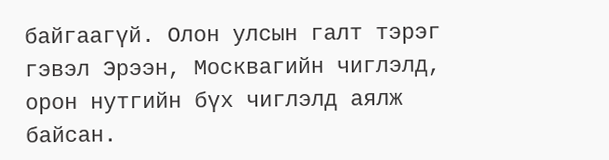байгаагүй. Олон улсын галт тэрэг гэвэл Эрээн, Москвагийн чиглэлд, орон нутгийн бүх чиглэлд аялж байсан.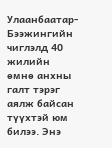Улаанбаатар-Бээжингийн чиглэлд 40 жилийн өмнө анхны галт тэрэг аялж байсан түүхтэй юм билээ. Энэ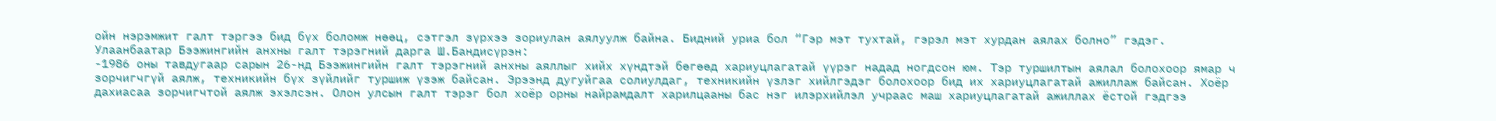ойн нэрэмжит галт тэргээ бид бүх боломж нөөц, сэтгэл зүрхээ зориулан аялуулж байна. Бидний уриа бол “Гэр мэт тухтай, гэрэл мэт хурдан аялах болно” гэдэг.
Улаанбаатар Бээжингийн анхны галт тэрэгний дарга Ш.Бандисүрэн:
-1986 оны тавдугаар сарын 26-нд Бээжингийн галт тэрэгний анхны аяллыг хийх хүндтэй бөгөөд хариуцлагатай үүрэг надад ногдсон юм. Тэр туршилтын аялал болохоор ямар ч зорчигчгүй аялж, техникийн бүх зүйлийг туршиж үзэж байсан. Эрээнд дугуйгаа солиулдаг, техникийн үзлэг хийлгэдэг болохоор бид их хариуцлагатай ажиллаж байсан. Хоёр дахиасаа зорчигчтой аялж эхэлсэн. Олон улсын галт тэрэг бол хоёр орны найрамдалт харилцааны бас нэг илэрхийлэл учраас маш хариуцлагатай ажиллах ёстой гэдгээ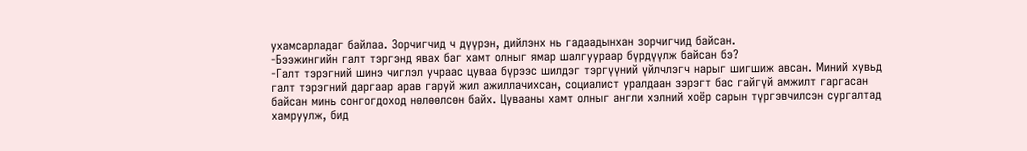ухамсарладаг байлаа. Зорчигчид ч дүүрэн, дийлэнх нь гадаадынхан зорчигчид байсан.
-Бээжингийн галт тэргэнд явах баг хамт олныг ямар шалгуураар бүрдүүлж байсан бэ?
-Галт тэрэгний шинэ чиглэл учраас цуваа бүрээс шилдэг тэргүүний үйлчлэгч нарыг шигшиж авсан. Миний хувьд галт тэрэгний даргаар арав гаруй жил ажиллачихсан, социалист уралдаан зэрэгт бас гайгүй амжилт гаргасан байсан минь сонгогдоход нөлөөлсөн байх. Цувааны хамт олныг англи хэлний хоёр сарын түргэвчилсэн сургалтад хамруулж, бид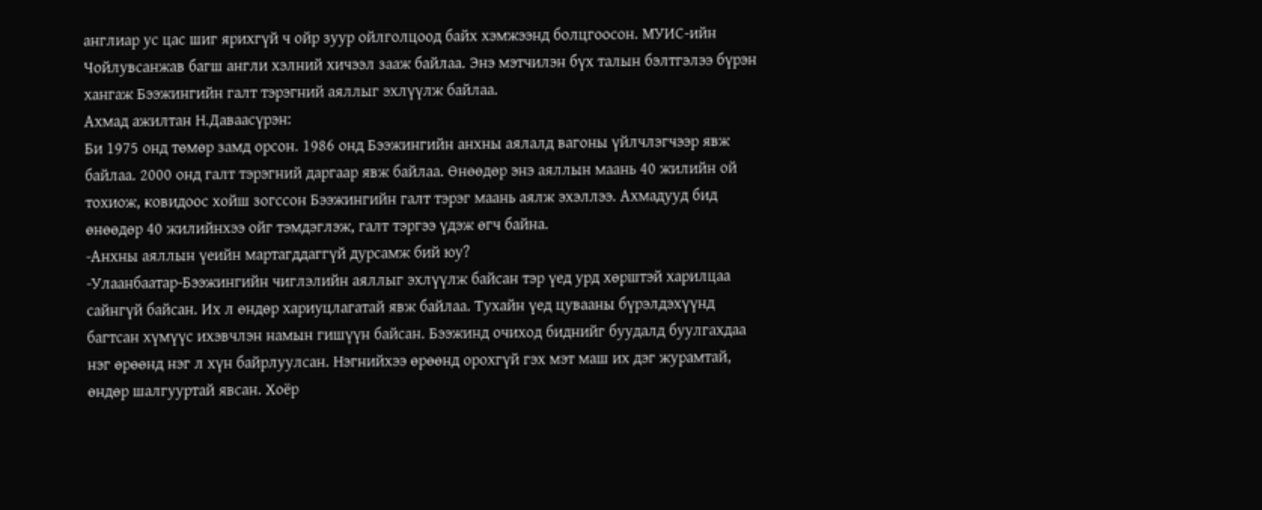англиар ус цас шиг ярихгүй ч ойр зуур ойлголцоод байх хэмжээнд болцгоосон. МУИС-ийн Чойлувсанжав багш англи хэлний хичээл зааж байлаа. Энэ мэтчилэн бүх талын бэлтгэлээ бүрэн хангаж Бээжингийн галт тэрэгний аяллыг эхлүүлж байлаа.
Ахмад ажилтан Н.Даваасүрэн:
Би 1975 онд төмөр замд орсон. 1986 онд Бээжингийн анхны аялалд вагоны үйлчлэгчээр явж байлаа. 2000 онд галт тэрэгний даргаар явж байлаа. Өнөөдөр энэ аяллын маань 40 жилийн ой тохиож, ковидоос хойш зогссон Бээжингийн галт тэрэг маань аялж эхэллээ. Ахмадууд бид өнөөдөр 40 жилийнхээ ойг тэмдэглэж, галт тэргээ үдэж өгч байна.
-Анхны аяллын үеийн мартагддаггүй дурсамж бий юу?
-Улаанбаатар-Бээжингийн чиглэлийн аяллыг эхлүүлж байсан тэр үед урд хөрштэй харилцаа сайнгүй байсан. Их л өндөр хариуцлагатай явж байлаа. Тухайн үед цувааны бүрэлдэхүүнд багтсан хүмүүс ихэвчлэн намын гишүүн байсан. Бээжинд очиход биднийг буудалд буулгахдаа нэг өрөөнд нэг л хүн байрлуулсан. Нэгнийхээ өрөөнд орохгүй гэх мэт маш их дэг журамтай, өндөр шалгууртай явсан. Хоёр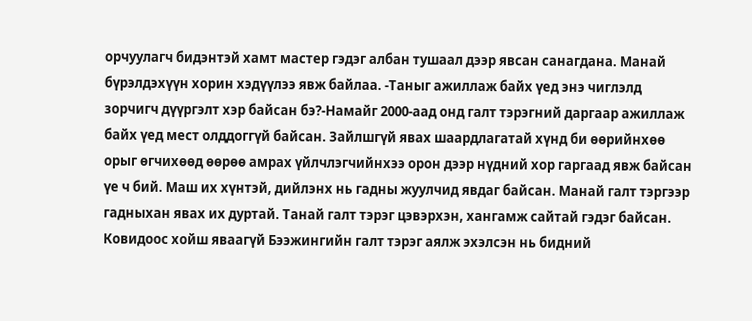орчуулагч бидэнтэй хамт мастер гэдэг албан тушаал дээр явсан санагдана. Манай бүрэлдэхүүн хорин хэдүүлээ явж байлаа. -Таныг ажиллаж байх үед энэ чиглэлд зорчигч дүүргэлт хэр байсан бэ?-Намайг 2000-аад онд галт тэрэгний даргаар ажиллаж байх үед мест олддоггүй байсан. Зайлшгүй явах шаардлагатай хүнд би өөрийнхөө орыг өгчихөөд өөрөө амрах үйлчлэгчийнхээ орон дээр нүдний хор гаргаад явж байсан үе ч бий. Маш их хүнтэй, дийлэнх нь гадны жуулчид явдаг байсан. Манай галт тэргээр гадныхан явах их дуртай. Танай галт тэрэг цэвэрхэн, хангамж сайтай гэдэг байсан. Ковидоос хойш яваагүй Бээжингийн галт тэрэг аялж эхэлсэн нь бидний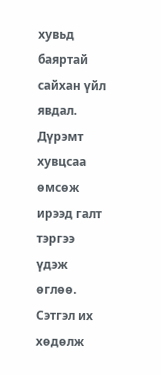хувьд баяртай сайхан үйл явдал. Дүрэмт хувцсаа өмсөж ирээд галт тэргээ үдэж өглөө. Сэтгэл их хөдөлж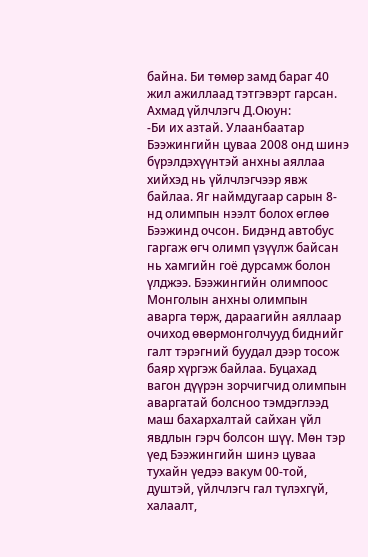байна. Би төмөр замд бараг 40 жил ажиллаад тэтгэвэрт гарсан.
Ахмад үйлчлэгч Д.Оюун:
-Би их азтай. Улаанбаатар Бээжингийн цуваа 2008 онд шинэ бүрэлдэхүүнтэй анхны аяллаа хийхэд нь үйлчлэгчээр явж байлаа. Яг наймдугаар сарын 8-нд олимпын нээлт болох өглөө Бээжинд очсон. Бидэнд автобус гаргаж өгч олимп үзүүлж байсан нь хамгийн гоё дурсамж болон үлджээ. Бээжингийн олимпоос Монголын анхны олимпын аварга төрж, дараагийн аяллаар очиход өвөрмонголчууд биднийг галт тэрэгний буудал дээр тосож баяр хүргэж байлаа. Буцахад вагон дүүрэн зорчигчид олимпын аваргатай болсноо тэмдэглээд маш бахархалтай сайхан үйл явдлын гэрч болсон шүү. Мөн тэр үед Бээжингийн шинэ цуваа тухайн үедээ вакум 00-той, душтэй, үйлчлэгч гал түлэхгүй, халаалт,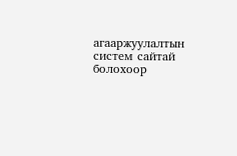агааржуулалтын систем сайтай болохоор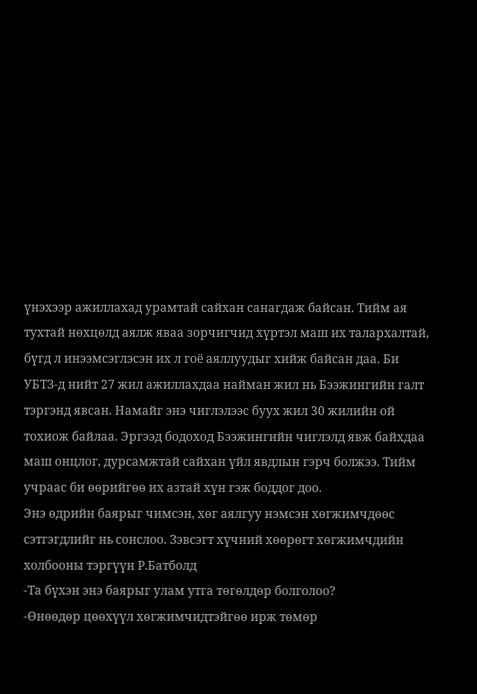үнэхээр ажиллахад урамтай сайхан санагдаж байсан. Тийм ая тухтай нөхцөлд аялж яваа зорчигчид хүртэл маш их талархалтай, бүгд л инээмсэглэсэн их л гоё аяллуудыг хийж байсан даа. Би УБТЗ-д нийт 27 жил ажиллахдаа найман жил нь Бээжингийн галт тэргэнд явсан. Намайг энэ чиглэлээс буух жил 30 жилийн ой тохиож байлаа. Эргээд бодоход Бээжингийн чиглэлд явж байхдаа маш онцлог, дурсамжтай сайхан үйл явдлын гэрч болжээ. Тийм учраас би өөрийгөө их азтай хүн гэж боддог доо.
Энэ өдрийн баярыг чимсэн, хөг аялгуу нэмсэн хөгжимчдөөс сэтгэгдлийг нь сонслоо. Зэвсэгт хүчний хөөрөгт хөгжимчдийн холбооны тэргүүн Р.Батболд
-Та бүхэн энэ баярыг улам утга төгөлдөр болголоо?
-Өнөөдөр цөөхүүл хөгжимчидтэйгөө ирж төмөр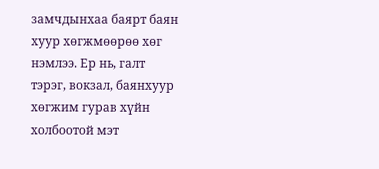замчдынхаа баярт баян хуур хөгжмөөрөө хөг нэмлээ. Ер нь, галт тэрэг, вокзал, баянхуур хөгжим гурав хүйн холбоотой мэт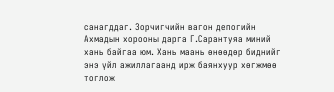санагддаг. Зорчигчийн вагон депогийн Ахмадын хорооны дарга Г.Сарантуяа миний хань байгаа юм. Хань маань өнөөдөр биднийг энэ үйл ажиллагаанд ирж баянхуур хөгжмөө тоглож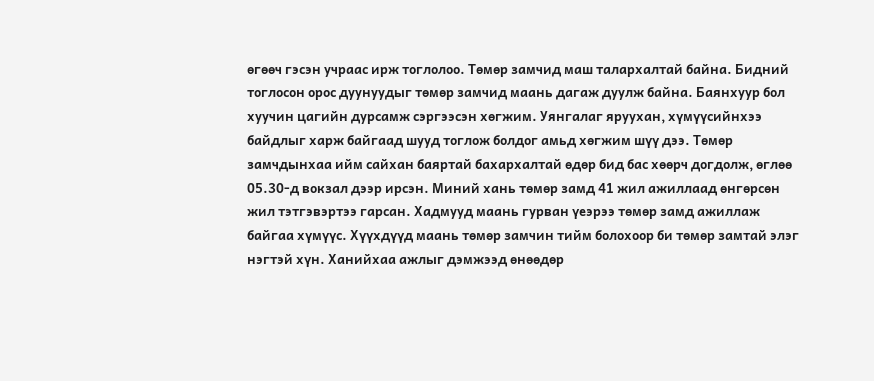өгөөч гэсэн учраас ирж тоглолоо. Төмөр замчид маш талархалтай байна. Бидний тоглосон орос дуунуудыг төмөр замчид маань дагаж дуулж байна. Баянхуур бол хуучин цагийн дурсамж сэргээсэн хөгжим. Уянгалаг яруухан, хүмүүсийнхээ байдлыг харж байгаад шууд тоглож болдог амьд хөгжим шүү дээ. Төмөр замчдынхаа ийм сайхан баяртай бахархалтай өдөр бид бас хөөрч догдолж, өглөө 05.30-д вокзал дээр ирсэн. Миний хань төмөр замд 41 жил ажиллаад өнгөрсөн жил тэтгэвэртээ гарсан. Хадмууд маань гурван үеэрээ төмөр замд ажиллаж байгаа хүмүүс. Хүүхдүүд маань төмөр замчин тийм болохоор би төмөр замтай элэг нэгтэй хүн. Ханийхаа ажлыг дэмжээд өнөөдөр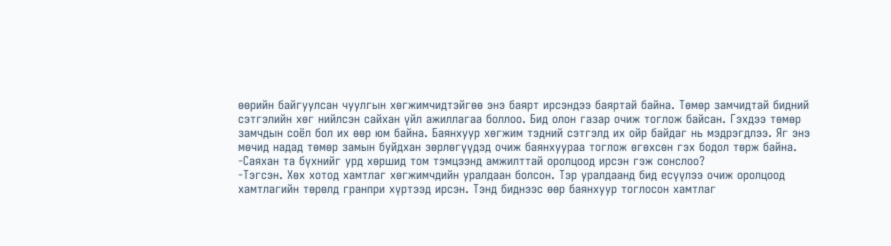өөрийн байгуулсан чуулгын хөгжимчидтэйгөө энэ баярт ирсэндээ баяртай байна. Төмөр замчидтай бидний сэтгэлийн хөг нийлсэн сайхан үйл ажиллагаа боллоо. Бид олон газар очиж тоглож байсан. Гэхдээ төмөр замчдын соёл бол их өөр юм байна. Баянхуур хөгжим тэдний сэтгэлд их ойр байдаг нь мэдрэгдлээ. Яг энэ мөчид надад төмөр замын буйдхан зөрлөгүүдэд очиж баянхуураа тоглож өгөхсөн гэх бодол төрж байна.
-Саяхан та бүхнийг урд хөршид том тэмцээнд амжилттай оролцоод ирсэн гэж сонслоо?
-Тэгсэн. Хөх хотод хамтлаг хөгжимчдийн уралдаан болсон. Тэр уралдаанд бид есүүлээ очиж оролцоод хамтлагийн төрөлд гранпри хүртээд ирсэн. Тэнд биднээс өөр баянхуур тоглосон хамтлаг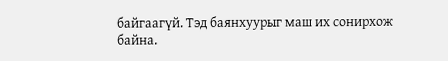байгаагүй. Тэд баянхуурыг маш их сонирхож байна.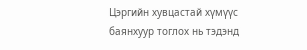Цэргийн хувцастай хүмүүс баянхуур тоглох нь тэдэнд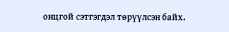онцгой сэтгэгдэл төрүүлсэн байх.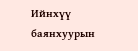Ийнхүү баянхуурын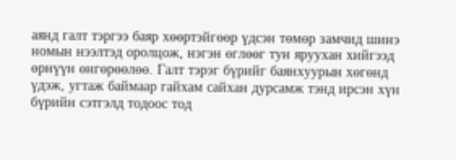аянд галт тэргээ баяр хөөртэйгөөр үдсэн төмөр замчид шинэ номын нээлтэд оролцож, нэгэн өглөөг тун яруухан хийгээд өрнүүн өнгөрөөлөө. Галт тэрэг бүрийг баянхуурын хөгөнд үдэж, угтаж баймаар гайхам сайхан дурсамж тэнд ирсэн хүн бүрийн сэтгэлд тодоос тод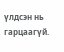үлдсэн нь гарцаагүй.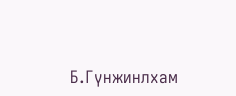Б.Гүнжинлхам